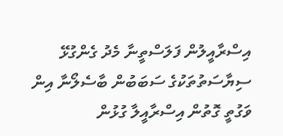އިސްރާއީލުން ފަލަސްތީނާ މެދު ގެންގުޅޭ ސިޔާސަތުތަކުގެ ސަބަބުން ބާސެލޯނާ އިން ވަގުތީ ގޮތުން އިސްރާއީލާ ގުޅުން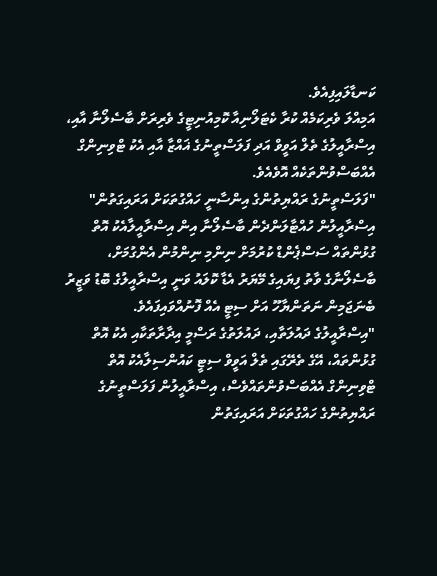ކަނޑާލައިފިއެވެ.
އަމިއްލަ ވެރިކަމެއް ކުރާ ކެޓަލޯނިއާ ކޮމިއުނިޓީގެ ވެރިރަށް ބާސެލޯނާ އާއި، އިސްރާއީލުގެ ތެލް އަވީވް އަދި ފަލަސްތީނުގެ ޣައްޒާ އާއި އެކު ޓްވިނިންގް އެއްބަސްވުންތަކެއް އޮވެއެވެ.
"ފަލަސްތީނުގެ ރައްޔިތުންގެ އިންސާނީ ހައްގުތަކަށް އަރައިގަތުން" އިސްރާއީލުން ހުއްޓާލަންދެން ބާސެލޯނާ އިން އިސްރާއީލާއެކު އޮތް ގުޅުންތައް ސަސްޕެންޑް ކުރުމަށް ނިންމި ނިންމުން އެންގުމަށް، ބާސެލޯނާގެ ވާތު ފިޔައިގެ މޭޔަރު އެޑާ ކޮލައު ވަނީ އިސްރާއީލުގެ ބޮޑު ވަޒީރު ބެނަޖަމިން ނަތަންޔާހޫ އަށް ސިޓީ އެއް ފޮނުއްވައިފައެވެ.
"އިސްރާއީލުގެ ދައުލަތާއި، ދައުލަތުގެ ރަސްމީ އިދާރާތަކާއި އެކު އޮތް ގުޅުންތައް، އޭގެ ތެރޭގައި ތެލް އަވީވް ސިޓީ ކައުންސިލާއެކު އޮތް ޓްވިނިންގް އެއްބަސްވުންތައްވެސް، އިސްރާއީލުން ފަލަސްތީނުގެ ރައްޔިތުންގެ ހައްގުތަކަށް އަރައިގަތުން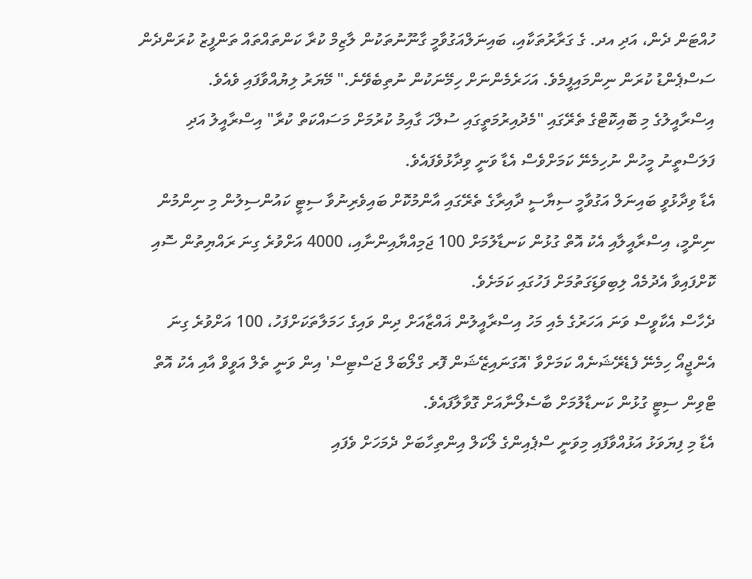ހުއްޓަން ދެން، އަދި އދ. ގެ ގަރާރުތަކާއި، ބައިނަލްއަގުވާމީ ގާނޫނުތަކުން ލާޒިމް ކުރާ ކަންތައްތައް ތަންފީޒު ކުރަންދެން ސަސްޕެންޑު ކުރަން ނިންމައިފީމެވެ. އަހަރެމެންނަށް ހިމޭނަކުން ނުތިބެވޭނެ." މޭޔަރު ލިޔުއްވާފައި ވެއެވެ.
އިސްރާއީލުގެ މި ބޮއިކޮޓްގެ ތެރޭގައި "މެދުއިރުމަތީގައި ސުލްހަ ގާއިމު ކުރުމަށް މަސައްކަތް ކުރާ" އިސްރާއީލު އަދި ފަލަސްތީނު މީހުން ނުހިމެނޭ ކަމަށްވެސް އެޑާ ވަނީ ވިދާޅުވެފައެވެ.
އެޑާ ވިދާޅުވީ ބައިނަލް އަގުވާމީ ސިޔާސީ ދާއިރާގެ ތެރޭގައި އާންމުކޮށް ބައިވެރިނުވާ ސިޓީ ކައުންސިލުން މި ނިންމުން ނިންމީ، އިސްރާއީލާއި އެކު އޮތް ގުޅުން ކަނޑާލުމަށް 100 ޖަމިއްޔާއިންނާއި، 4000 އަށްވުރެ ގިނަ ރައްޔިތުން ސޮއި ކޮށްފައިވާ އެދުމެއް ލިބިވަޑަިގަތުމަށް ފަހުގައި ކަމަށެވެ.
ދެހާސް އެކާވީސް ވަނަ އަހަރުގެ މެއި މަހު އިސްރާއީލުން ޣައްޒާއަށް ދިން ވައިގެ ހަމަލާތަކަށްފަހު، 100 އަށްވުރެ ގިނަ އެންޖީއޯ ހިމެނޭ ފެޑެރޭޝަނެއް ކަމަށްވާ 'އޮގަނައިޒޭޝަން ފޮރ ގްލޯބަލް ޖަސްޓިސް' އިން ވަނީ ތެލް އަވީވް އާއި އެކު އޮތް ޓްވިން ސިޓީ ގުޅުން ކަނޑާލުމަށް ބާސެލޯނާއަށް ގޮވާލާފައެވެ.
އެޑާ މި ފިޔަވަޅު އަޅުއްވާފައި މިވަނީ ސްޕެއިންގެ ލޯކަލް އިންތިހާބަށް ދެމަހަށް ވެފައި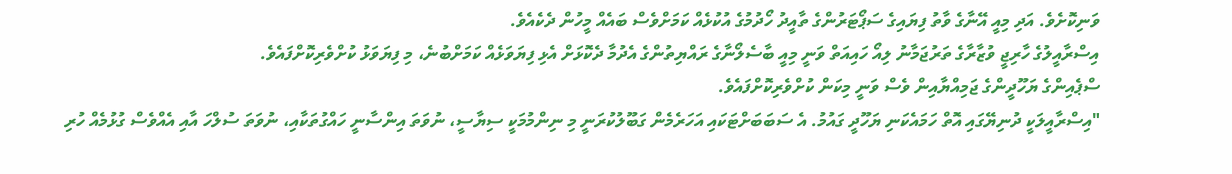ވަނިކޮށެވެ. އަދި މިއީ އޭނާގެ ވާތު ފިޔައިގެ ސަޕޯޓަރުންގެ ތާއީދު ހޯދުމުގެ އުކުޅެއް ކަމަށްވެސް ބައެއް މީހުން ދެކެއެވެ.
އިސްރާއީލުގެ ހާރިޖީ ވުޒާރާގެ ތަރުޖަމާނު ލިއޯ ހައިއަތް ވަނީ މިއީ ބާސެލޯނާގެ ރައްޔިތުންގެ އެދުމާ ދެކޮޅަށް އެޅި ފިޔަވަޅެއް ކަމަށްބުނެ، މި ފިޔަވަޅު ކުށްވެރިކޮށްފައެވެ.
ސްޕެއިންގެ ޔަހޫދީންގެ ޖަމިއްޔާއިން ވެސް ވަނީ މިކަން ކުށްވެރިކޮށްފައެވެ.
"އިސްރާއީލަކީ ދުނިޔޭގައި އޮތް ހަމައެކަނި ޔަހޫދީ ގައުމު. އެ ސަބަބަށްޓަކައި އަހަރެމެން ގަބޫލުކުރަނީ މި ނިންމުމަކީ ސިޔާސީ، ނުވަތަ އިންސާނީ ހައްގުތަކާއި، ނުވަތަ ސުލްހަ އާއި އެއްވެސް ގުޅުމެއް ހުރި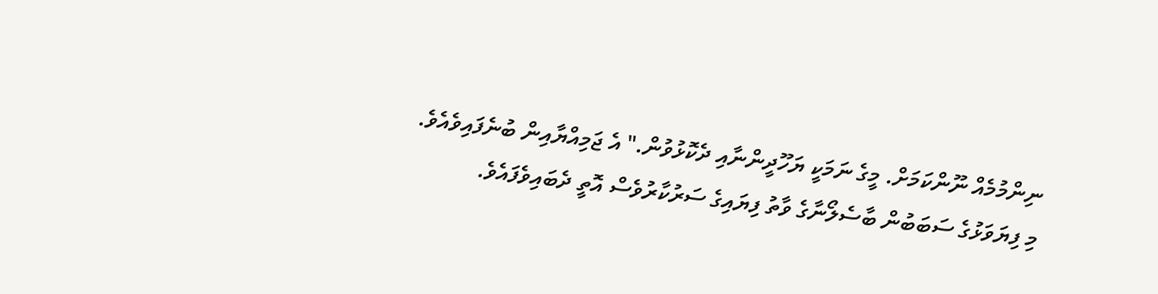ނިންމުމެއް ނޫންކަމަށް. މީގެ ނަމަކީ ޔަހޫދީންނާއި ދެކޮޅުވުން." އެ ޖަމިއްޔާއިން ބުނެފައިވެއެވެ.
މި ފިޔަވަޅުގެ ސަބަބުން ބާސެލޯނާގެ ވާތު ފިޔައިގެ ސަރުކާރުވެސް އޮތީ ދެބައިވެފައެވެ.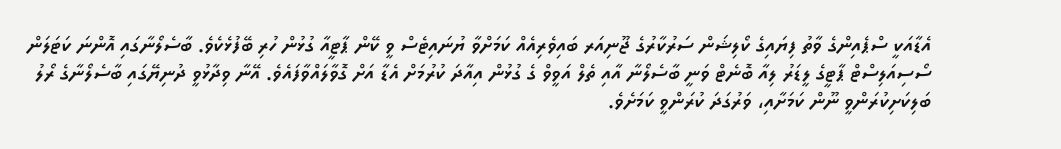އެޑާއަކީ ސްޕެއިންގެ ވާތު ފިޔައިގެ ކޯލިޝަން ސަރުކާރުގެ ޖޫނިއަރ ބައިވެރިއެއް ކަމަށްވާ ޔުނައިޓެސް ވީ ކޭން ޕާޓީއާ ގުޅުން ހުރި ބޭފުޅެކެވެ. ބާސެލޯނާގައި އޮންނަ ކަޓަލަން ސޯސިއަލިސްޓް ޕާޓީގެ ލީޑަރު ލިއާ ބޮނެޓް ވަނީ ބާސެލޯނާ އާއި ތެލް އަވީވް ގެ ގުޅުން އިއާދަ ކުރުމަށް އެޑާ އަށް ގޮވާލައްވާފައެވެ. އޭނާ ވިދާޅުވީ ދުނިޔޭގައި ބާސެލޯނާގެ ރޯލު ބަލިކަށިކުރަންވީ ނޫން ކަމަށާއި، ވަރުގަދަ ކުރަންވީ ކަމަށެވެ.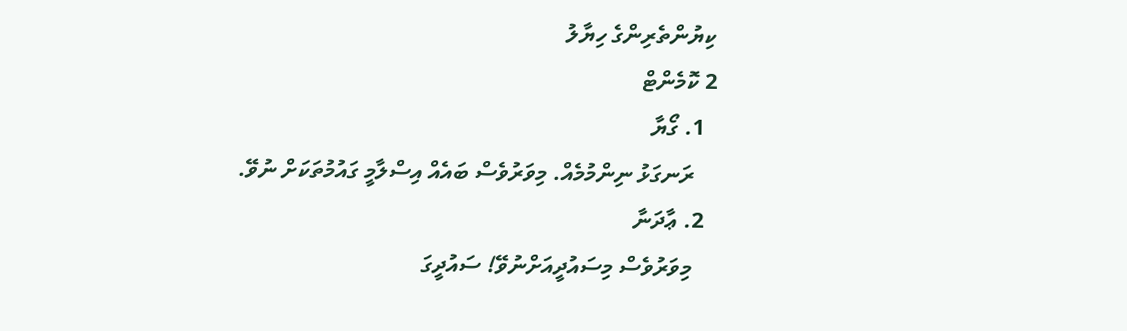ކިޔުންތެރިންގެ ހިޔާލު
2 ކޮމެންޓް
  1. ގޯޔާ
    ރަނގަޅު ނިންމުމެއް. މިވަރުވެސް ބައެއް އިސްލާމީ ގައުމުތަކަށް ނުވޭ.
  2. ޢާދަނާ
    މިވަރުވެސް މިސައުދީއަށްނުވޭ! ސައުދީގަ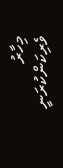މިހާރު ވެރިކަންކުރަނީ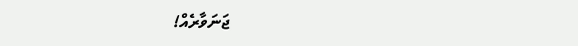ޖަނަވާރެއް!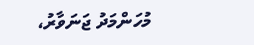މުހަންމަދު ޖަނަވާރު،